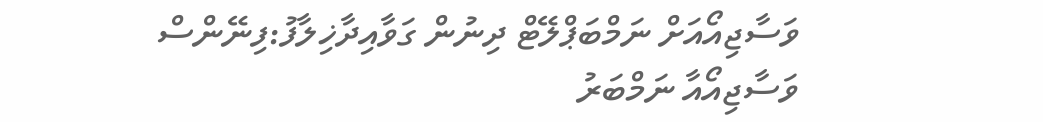ވަސާޖިއޯއަށް ނަމްބަޕްލޭޓް ދިނުން ގަވާއިދާޚިލާފު:ފިނޭންސް
ވަސާޖިއޯއާ ނަމްބަރު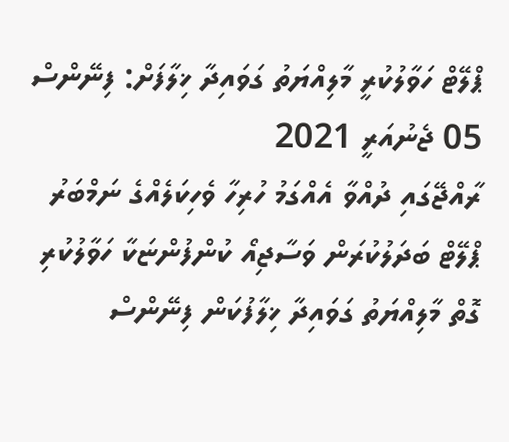ޕްލޭޓް ހަވާލުކުރީ މާލިއްޔަތު ގަވައިދާ ޚިލާފަށް: ފިނޭންސް
05 ޖެނުއަރީ 2021
ރާއްޖޭގައި ދުއްވާ އެއްގަމު ހުރިހާ ވެހިކަލެއްގެ ނަމްބަރު ޕްލޭޓް ބަދަލުކުރަން ވަސާޖިއޯ ކުންފުންޏަކާ ހަވާލުކުރި ގޮތް މާލިއްޔަތު ގަވައިދާ ޚިލާފުކަން ފިނޭންސް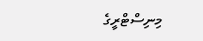މިނިސްޓްރީގެ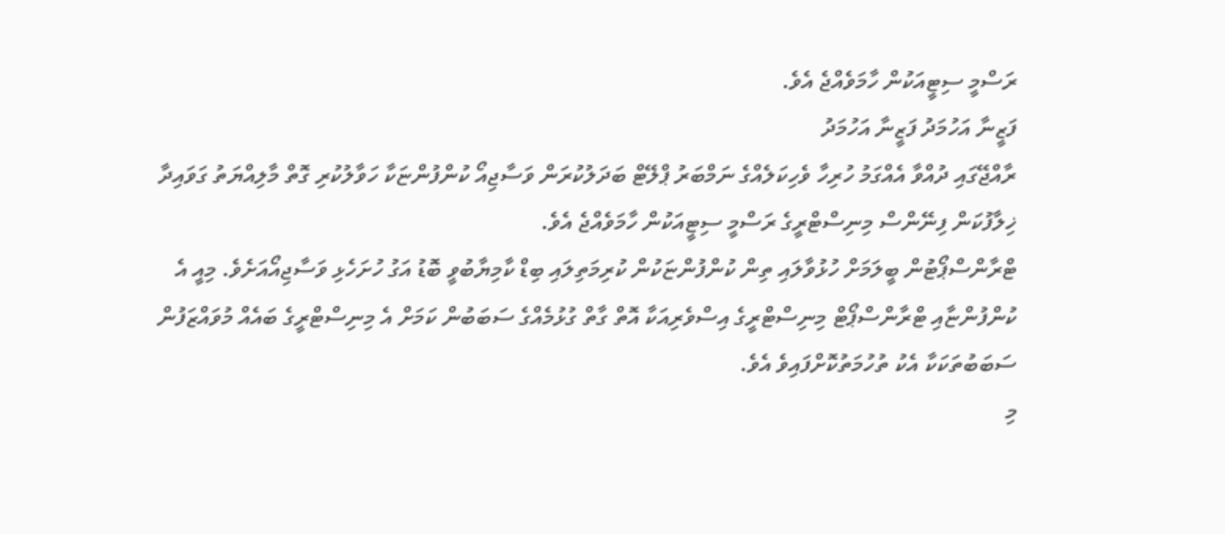ރަސްމީ ސިޓީއަކުން ހާމަވެއްޖެ އެވެ.
ފަޒީނާ އަހުމަދު ފަޒީނާ އަހުމަދު
ރާއްޖޭގައި ދުއްވާ އެއްގަމު ހުރިހާ ވެހިކަލެއްގެ ނަމްބަރު ޕްލޭޓް ބަދަލުކުރަން ވަސާޖިއޯ ކުންފުންޏަކާ ހަވާލުކުރި ގޮތް މާލިއްޔަތު ގަވައިދާ ޚިލާފުކަން ފިނޭންސް މިނިސްޓްރީގެ ރަސްމީ ސިޓީއަކުން ހާމަވެއްޖެ އެވެ.
ޓްރާންސްޕޯޓުން ބީލަމަށް ހުޅުވާލައި ތިން ކުންފުންޏަކުން ކުރިމަތިލައި ބިޑް ކާމިޔާބުވީ ބޮޑު އަގު ހުށަހެޅި ވަސާޖިއޯއަށެވެ. މިއީ އެ ކުންފުންޏާއި ޓްރާންސްޕޯޓް މިނިސްޓްރީގެ އިސްވެރިއަކާ އޮތް ގާތް ގުޅުމެއްގެ ސަބަބުން ކަމަށް އެ މިނިސްޓްރީގެ ބައެއް މުވައްޒަފުން ސަބަބުތަކަކާ އެކު ތުހުމަތުކޮށްފައިވެ އެވެ.
މި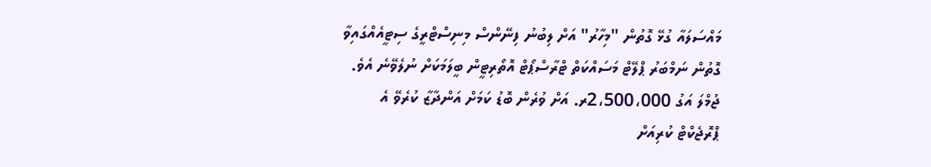މައްސަލައާ ގުޅޭ ގޮތުން "މިހާރު" އަށް ލިބުނު ފިނޭންސް މިނިސްޓްރީގެ ސިޓީއެއްގައިވާ ގޮތުން ނަމްބަރު ޕްލޭޓް މަސައްކަތް ޓްރާސްޕޯޓް އޮތޯރިޓީން ބީލަމަކަށް ނުލެވޭނެ އެވެ. ޖުމްލަ އަގު 2،500،000ރ. އަށް ވުރެން ބޮޑު ކަމަށް އަންދާޒާ ކުރެވޭ އެ ޕްރޮޖެކްޓް ކުރިއަށް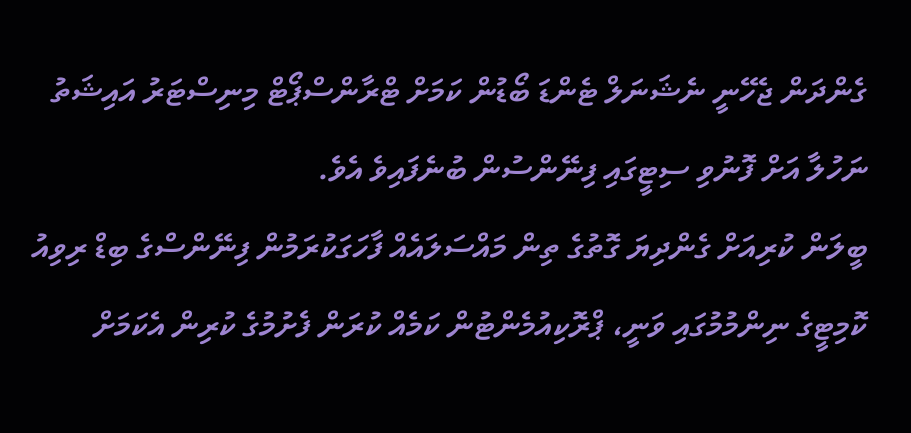ގެންދަން ޖެހޭނީ ނެޝަނަލް ޓެންޑަ ބޯޑުން ކަމަށް ޓްރާންސްޕޯޓް މިނިސްޓަރު އައިޝަތު ނަހުލާ އަށް ފޮނުވި ސިޓީގައި ފިނޭންސުން ބުނެފައިވެ އެވެ.
ބީލަން ކުރިއަށް ގެންދިޔަ ގޮތުގެ ތިން މައްސަލައެއް ފާހަގަކުރަމުން ފިނޭންސްގެ ބިޑް ރިވިއު ކޮމިޓީގެ ނިންމުމުގައި ވަނީ، ޕްރޮކިއުމެންޓުން ކަމެއް ކުރަން ފެށުމުގެ ކުރިން އެކަމަށް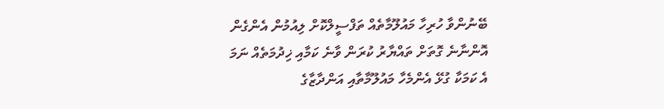ބޭނުންވާ ހުރިހާ މައުލޫމާތެއް ތަފްސީލްކޮށް ލިއުމުން އެންގެން އޮންނާނެ ގޮތަށް ތައްޔާރު ކުރަން ވާނެ ކަމާއި ޚިދުމަތެއް ނަމަ އެ ކަމަކާ ގުޅޭ އެންމެހާ މައުލޫމާތާއި އަންދާޒާގެ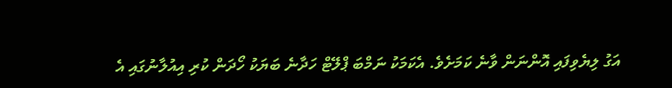އަގު ލިޔެވިފައި އޮންނަން ވާނެ ކަމަށެވެ. އެކަމަކު ނަމްބަ ޕްލޭޓް ހަދާނެ ބަޔަކު ހޯދަން ކުރި އިއުލާނުގައި އެ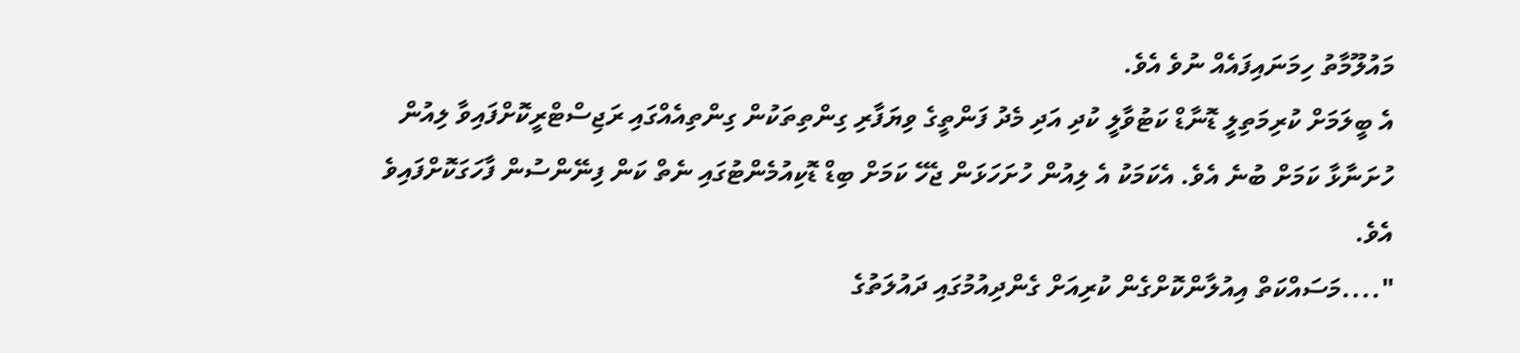މައުލޫމާތު ހިމަނައިފައެއް ނުވެ އެވެ.
އެ ބީލަމަށް ކުރިމަތިލީ ޑޮނާޑް ކަޓުވާލީ ކުދި އަދި މެދު ފަންތީގެ ވިޔަފާރި ގިންތިތަކުން ގިންތިއެއްގައި ރަޖިސްޓްރީކޮށްފައިވާ ލިއުން ހުށަނާޅާ ކަމަށް ބުނެ އެވެ. އެކަމަކު އެ ލިއުން ހުށަހަޅަން ޖެހޭ ކަމަށް ބިޑް ޑޮކިއުމެންޓުގައި ނެތް ކަން ފިނޭންސުން ފާހަގަކޮށްފައިވެ އެވެ.
"....މަސައްކަތް އިއުލާންކޮށްގެން ކުރިއަށް ގެންދިއުމުގައި ދައުލަތުގެ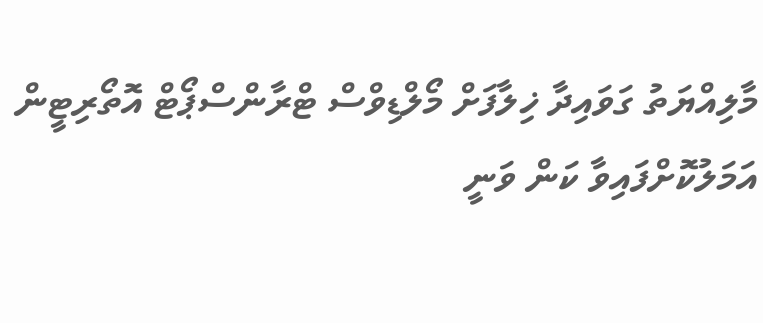މާލިއްޔަތު ގަވައިދާ ޚިލާފަށް މޯލްޑިވްސް ޓްރާންސްޕޯޓް އޮތޯރިޓީން އަމަލުކޮށްފައިވާ ކަން ވަނީ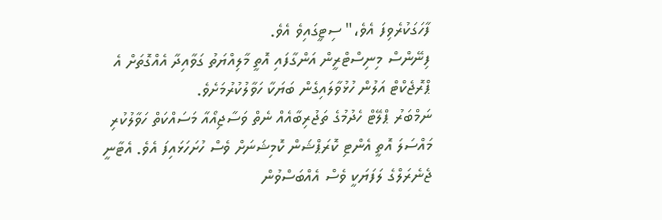ފާހަގަކުރެވިފަ އެވެ،" ސިޓީގައިވެ އެވެ.
ފިނޭންސް މިނިސްޓްރީން އަންގާފައި އޮތީ މާލިއްޔަތު ގަވާއިދާ އެއްގޮތަށް އެ ޕްރޮޖެކްޓް އަލުން ހުޅުވާލައިގެން ބަޔަކާ ހަވާލުކުރުމަށެވެ.
ނަމްބަރު ޕްލޭޓް ހެދުމުގެ ތަޖުރިބާއެއް ނެތް ވަސާޖިއޯއާ މަސައްކަތް ހަވާލުކުރި މައްސަލަ އޮތީ އެންޓި ކޮރަޕްޝަން ކޮމިޝަނަށް ވެސް ހުށަހަޅައިފަ އެވެ. އެޓާނީ ޖެނެރަލްގެ ލަފަޔަކީ ވެސް އެއްބަސްވުން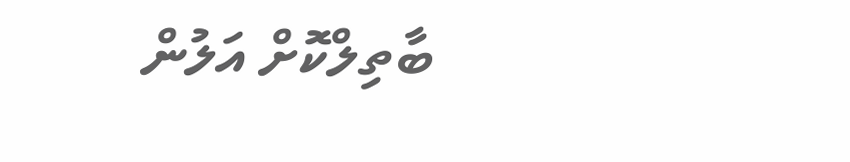ބާތިލްކޮށް އަލުން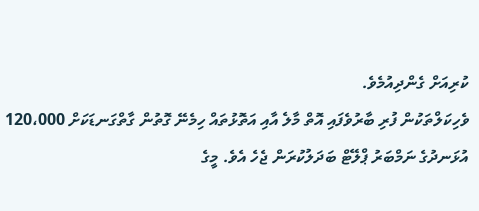ކުރިއަށް ގެންދިއުމެވެ.
ވެހިކަލްތަކުން ފުރި ބާރުވެފައި އޮތް މާލެ އާއި އަތޮޅުތައް ހިމެނޭ ގޮތުން ގާތްގަނޑަކަށް 120،000 އުޅަނދުގެ ނަމްބަރު ޕްލޭޓް ބަދަލުކުރަން ޖެހެ އެވެ. މީގެ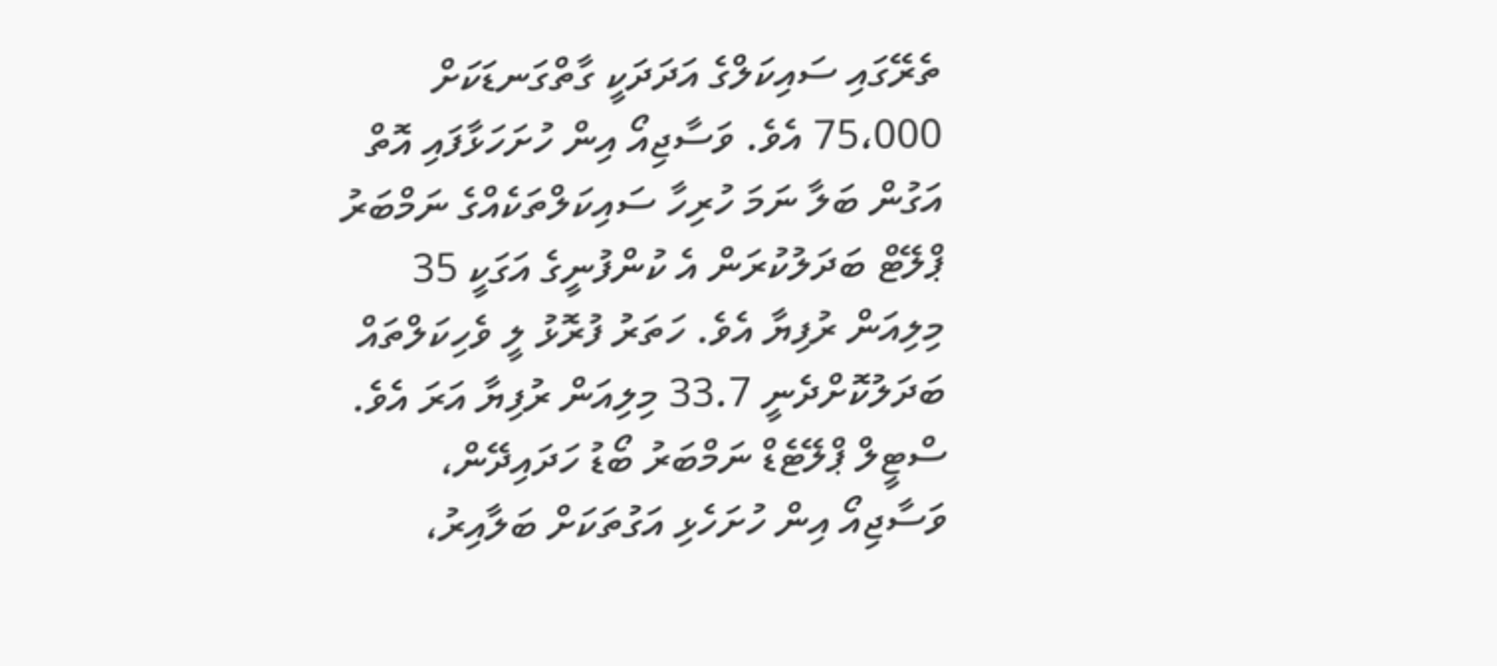ތެރޭގައި ސައިކަލްގެ އަދަދަކީ ގާތްގަނޑަކަށް 75،000 އެވެ. ވަސާޖިއޯ އިން ހުށަހަޅާފައި އޮތް އަގުން ބަލާ ނަމަ ހުރިހާ ސައިކަލްތަކެއްގެ ނަމްބަރު ޕްލޭޓް ބަދަލުކުރަން އެ ކުންފުނީގެ އަގަކީ 35 މިލިއަން ރުފިޔާ އެވެ. ހަތަރު ފުރޮޅު ލީ ވެހިކަލްތައް ބަދަލުކޮށްދެނީ 33.7 މިލިއަން ރުފިޔާ އަރަ އެވެ.
ސްޓީލް ޕްލޭޓެޑް ނަމްބަރު ބޯޑު ހަދައިދޭން، ވަސާޖިއޯ އިން ހުށަހެޅި އަގުތަކަށް ބަލާއިރު،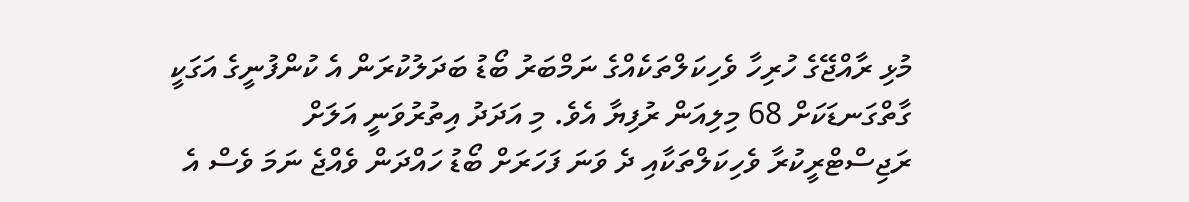މުޅި ރާއްޖޭގެ ހުރިހާ ވެހިކަލްތަކެއްގެ ނަމްބަރު ބޯޑު ބަދަލުކުރަން އެ ކުންފުނީގެ އަގަކީ ގާތްގަނޑަކަށް 68 މިލިއަން ރުފިޔާ އެވެ. މި އަދަދު އިތުރުވަނީ އަލަށް ރަޖިސްޓްރީކުރާ ވެހިކަލްތަކާއި ދެ ވަނަ ފަހަރަށް ބޯޑު ހައްދަން ވެއްޖެ ނަމަ ވެސް އެ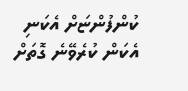ކުންފުންޏަށް އެކަނި އެކަން ކުރެވޭނެ ގޮތަށް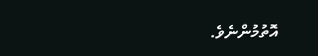އޮތުމުންނެވެ.